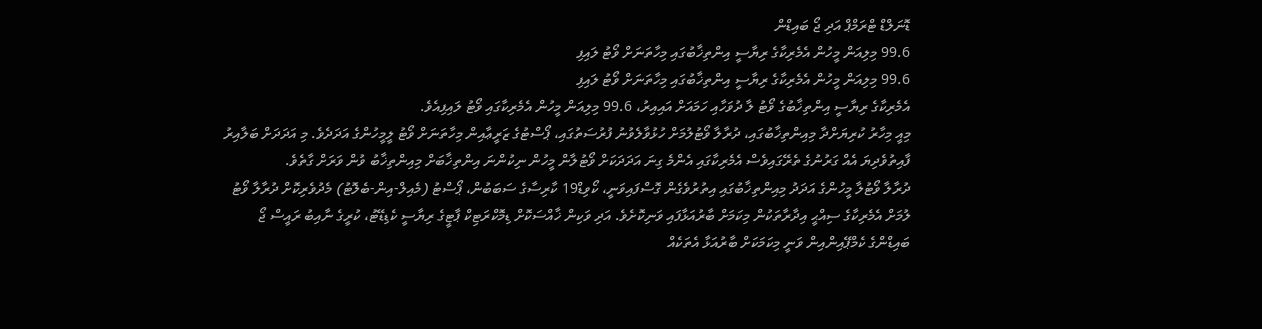ޑޮނަލްޑް ޓްރަމްޕް އަދި ޖޯ ބައިޑްން
99.6 މިލިއަން މީހުން އެމެރިކާގެ ރިޔާސީ އިންތިޚާބުގައި މިހާތަނަށް ވޯޓު ލައިފި
99.6 މިލިއަން މީހުން އެމެރިކާގެ ރިޔާސީ އިންތިޚާބުގައި މިހާތަނަށް ވޯޓު ލައިފި
އެމެރިކާގެ ރިޔާސީ އިންތިޚާބުގެ ވޯޓު ލާ ދުވަހާއި ހަމައަށް އައިއިރު، 99.6 މިލިއަން މީހުން އެމެރިކާގައި ވޯޓު ލައިފިއެވެ.
މިއީ މިހާރު ކުރިޔަށްދާ މިއިންތިޚާބުގައި، ދުރާލާ ވޯޓުލުމަށް ހުޅުވާލެވުނު ފުރުސަތުގައި، ޕޯސްޓުގެ ޒަރީޢާއިން މިހާތަނަށް ވޯޓު ލީމީހުންގެ އަދަދެވެ. މި އަދަދަށް ބަލާއިރު ފާއިތުވެދިޔަ އެއް ގަރުނުގެ ތެރޭގައިވެސް އެމެރިކާގައި އެންމެ ގިނަ އަދަދަކަށް ވޯޓުލާން މީހުން ނިކުންނަ އިންތިޚާބަށް މިއިންތިޚާބު ވުން ވަރަށް ގާތެވެ.
ދުރާލާ ވޯޓުލާ މީހުންގެ އަދަދު މިއިންތިޚާބުގައި އިތުރުވެގެން ގޮސްފައިވަނީ، ކޯވިޑް19 ކާރިސާގެ ސަބަބުން، ޕޯސްޓު (މެއިލް-އިން-ބެލޮޓު) މެދުވެރިކޮށް ދުރާލާ ވޯޓު ލުމަށް އެމެރިކާގެ ސިއްޙީ އިދާރާތަކުން މިކަމަށް ބާރުއަޅާފައި ވަނިކޮށެވެ. އަދި ވަކިން ޚާއްސަކޮށް ޑިމޮކްރަޓިކް ޕާޓީގެ ރިޔާސީ ކެޑިޑޭޓު، ކުރީގެ ނާއިބު ރައީސް ޖޯ ބައިޑްންގެ ކެމްޕޭއިންއިން ވަނީ މިކަމަކަށް ބާރުއަޅާ އެތަކެއް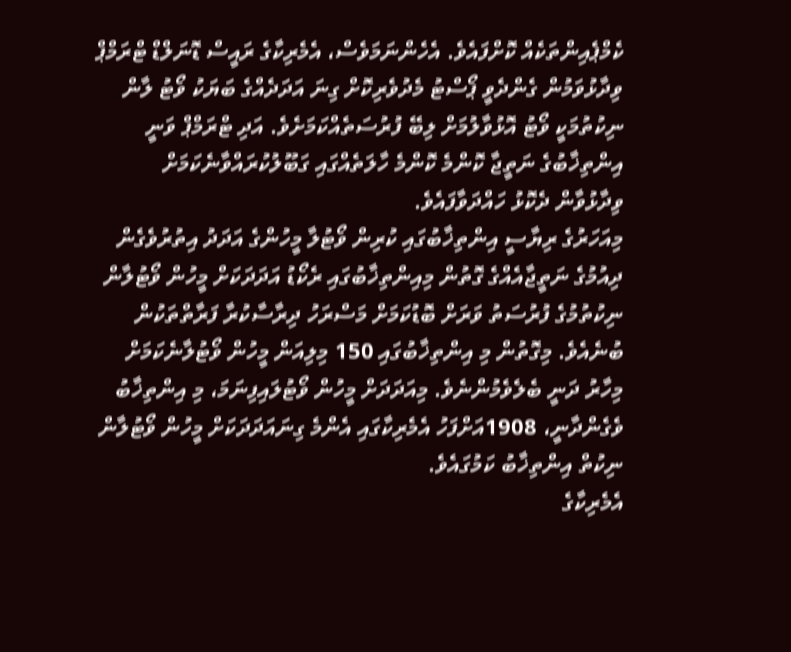ކެމްޕެއިންތަކެއް ކޮށްފައެވެ. އެހެންނަމަވެސް، އެމެރިކާގެ ރައީސް ޑޮނަލްޑް ޓްރަމްޕް ވިދާޅުވަމުން ގެންދެވީ ޕޯސްޓު މެދުވެރިކޮށް ގިނަ އަދަދެއްގެ ބަޔަކު ވޯޓު ލާން ނިކުތުމަކީ ވޯޓު އޮޅުވާލުމަށް ލިބޭ ފުރުސަތެއްކަމަށެވެ. އަދި ޓްރަމްޕް ވަނީ އިންތިޚާބުގެ ނަތީޖާ ކޮންމެ ކޮންމެ ހާލަތެއްގައި ގަބޫލުކުރައްވާނެކަމަށް ވިދާޅުވާން ދެކޮޅު ހައްދަވާފައެވެ.
މިއަހަރުގެ ރިޔާސީ އިންތިޚާބުގައި ކުރިން ވޯޓުލާ މީހުންގެ އަދަދު އިތުރުވެގެން ދިއުމުގެ ނަތީޖާއެއްގެ ގޮތުން މިއިންތިޚާބުގައި ރެކޯޑު އަދަދަކަށް މީހުން ވޯޓުލާން ނިކުތުމުގެ ފުރުސަތު ވަރަށް ބޮޑުކަމަށް މަސްރަހު ދިރާސާކުރާ ފަރާތްތަކުން ބުނެއެވެ. މިގޮތުން މި އިންތިޚާބުގައި 150 މިލިއަން މީހުން ވޯޓުލާނެކަމަށް މިހާރު ދަނީ ބެލެވެމުންނެވެ. މިއަދަދަށް މީހުން ވޯޓުލައިފިނަމަ، މި އިންތިޚާބު ވެގެންދާނީ، 1908އަށްފަހު އެމެރިކާގައި އެންމެ ގިނައަދަދަކަށް މީހުން ވޯޓުލާން ނިކުތް އިންތިޚާބު ކަމުގައެވެ.
އެމެރިކާގެ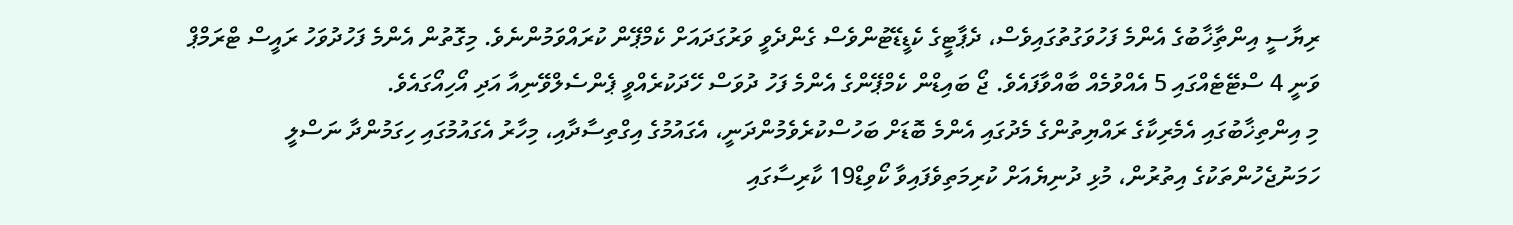ރިޔާސީ އިންތިާޚާބުގެ އެންމެ ފަހުވަގުތުގައިވެސް، ދެޕާޓީގެ ކެޑީޑޭޓުންވެސް ގެންދެވީ ވަރުގަދައަށް ކެމްޕޭން ކުރައްވަމުންނެވެ. މިގޮތުން އެންމެ ފަހުދުވަހު ރައީސް ޓްރަމްޕް ވަނީ 4 ސްޓޭޓެއްގައި 5 އެއްވުމެއް ބާއްވާފައެވެ. ޖޯ ބައިޑްން ކެމްޕޭންގެ އެންމެ ފަހު ދުވަސް ހޭދަކުރެއްވީ ޕެންސެލްވޭނިއާ އަދި އޯހިއޯގައެވެ.
މި އިންތިޚާބުގައި އެމެރިކާގެ ރައްޔިތުންގެ މެދުގައި އެންމެ ބޮޑަށް ބަހުސްކުރެވެމުންދަނީ، އެގައުމުގެ އިގްތިސާދާއި، މިހާރު އެގައުމުގައި ހިގަމުންދާ ނަސްލީ ހަމަނުޖެހުންތަކުގެ އިތުރުން، މުޅި ދުނިޔެއަށް ކުރިމަތިވެފައިވާ ކޯވިޑް19 ކާރިސާގައި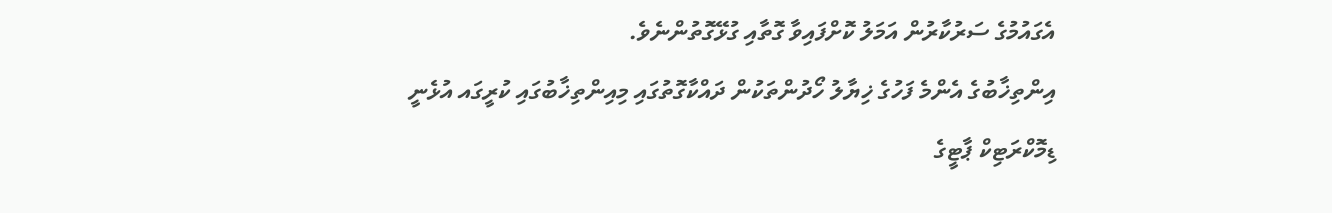އެގައުމުގެ ސަރުކާރުން އަމަލު ކޮށްފައިވާ ގޮތާއި ގުޅޭގޮތުންނެވެ.
އިންތިޚާބުގެ އެންމެ ފަހުގެ ޚިޔާލު ހޯދުންތަކުން ދައްކާގޮތުގައި މިއިންތިޚާބުގައި ކުރީގައ އުޅެނީ ޑިމޮކްރަޓިކް ޕާޓީގެ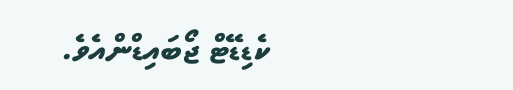ކެޑިޑޭޓް ޖޯބައިޑްންއެވެ.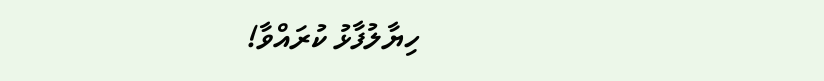ހިޔާލުފާޅު ކުރައްވާ!